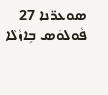ܣܘܥܪ̈ܢܐ 27
ܦܵܘܠܘܿܣ ܒܹܐܙܵܠܵܐ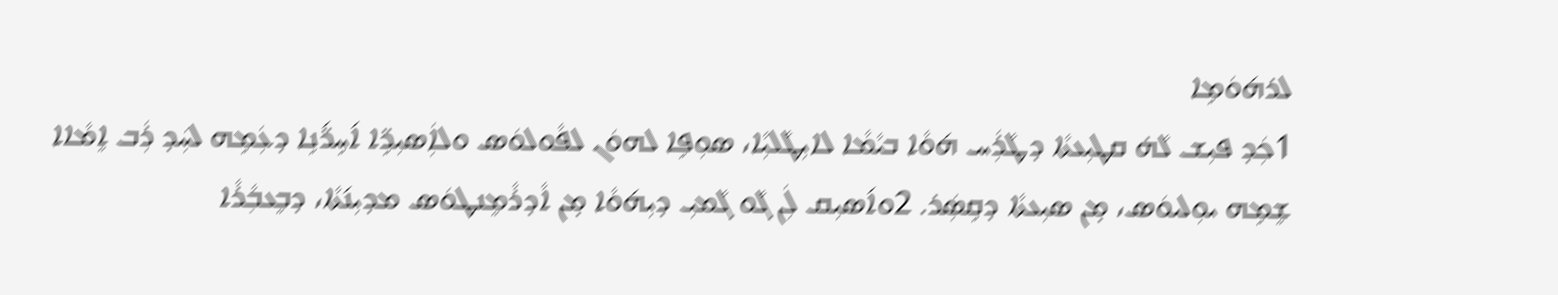ܠܪܗ݇ܘܿܡܹܐ
1ܟܲܕ ܦܝܼܫ ܠܵܗ̇ ܩܛܝܼܥܬܵܐ ܕܛܵܪܲܚ ܗ݇ܘܵܐ ܒܝܵܡܵܐ ܠܐܝܼܛܵܠܝܼܵܐ، ܣܘܼܦܹܐ ܠܗܘܿܢ ܠܦܵܘܠܘܿܣ ܘܠܐܲܣܝܼܪܹ̈ܐ ܐ݇ܚܹܪ̈݇ܢܹܐ ܕܥܲܡܹܗ ܠܚܲܕ ܪܲܒ ܐܸܡܵܐܐ ܫܸܡܹܗ ܝܘܼܠܝܘܿܣ، ܡ̣ܢ ܣܝܼܥܬܵܐ ܕܩܹܣܲܪ. 2ܘܐ݇ܣܝܼܩ ܠܲܢ ܓܵܘ ܓܵܡܝܼ ܕܝܼܗ݇ܘܵܐ ܡ̣ܢ ܐܵܕܪܵܡܸܢܛܘܿܣ ܡܕܝܼܢ݇ܬܵܐ، ܕܒܸܥܒ݂ܵܪܵܐ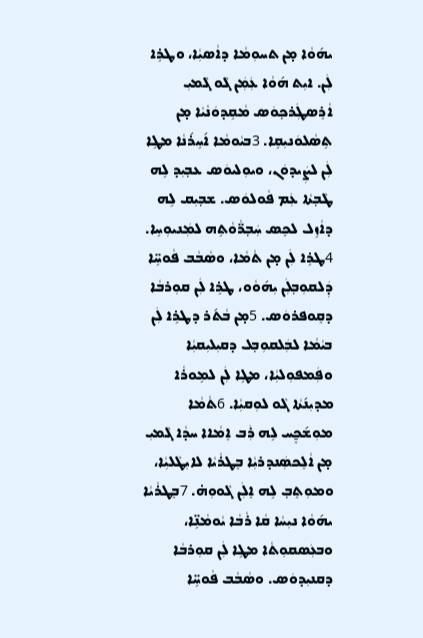ܝܗ݇ܘܵܐ ܡ̣ܢ ܬܚܘܼܡܵܐ ܕܐܵܣܝܼܵܐ، ܘܛܪܹܐ ܠܲܢ. ܐܝܼܬ ܗ݇ܘܵܐ ܥܲܡܲܢ ܓܵܘ ܓܵܡܝܼ ܐܵܪܸܣܛܲܪܟ݂ܘܿܣ ܡܵܩܹܕܘܿܢܵܝܵܐ ܡ̣ܢ ܬܹܣܵܠܘܿܢܝܼܩܹܐ. 3ܒܝܵܘܡܵܐ ܐ݇ܚܹܪ݇ܢܵܐ ܡܛܹܐ ܠܲܢ ܠܨܲܝܕܘܿܢ، ܘܝܘܼܠܝܘܿܣ ܥܒ݂ܝܼܕ ܠܹܗ ܛܵܒ݂ܬܵܐ ܥܲܡ ܦܵܘܠܘܿܣ. ܫܒ݂ܝܼܩ ܠܹܗ ܕܐܵܙܹܠ ܠܟܸܣ ܚܲܒ݂ܪ̈ܵܘܵܬܹܗ ܠܡܲܢܝܘܼܚܹܐ. 4ܛܪܹܐ ܠܲܢ ܡ̣ܢ ܬܵܡܵܐ، ܘܣܵܒܵܒ ܦܵܘܚܹ̈ܐ ܕܲܠܩܘܼܒ݂ܠܲܢ ܝܼܗ݇ܘܵܘ، ܛܪܹܐ ܠܲܢ ܩܘܼܪܒܵܐ ܕܩܸܘܦܪܘܿܣ. 5ܡ̣ܢ ܒܵܬ݇ܪ ܕܛܪܹܐ ܠܲܢ ܒܝܵܡܵܐ ܠܒܲܠܩܘܼܒ݂ܠ ܕܩܝܼܠܝܼܩܝܼܵܐ ܘܦܲܡܦܘܼܠܝܼܵܐ، ܡܛܹܐ ܠܲܢ ܠܡܹܘܪܵܐ ܡܕܝܼܢ݇ܬܵܐ ܓܵܘ ܠܘܼܩܝܼܵܐ. 6ܬܵܡܵܐ ܡܘܼܫ݇ܟ̰ܸܚ ܠܹܗ ܪܲܒ ܐܸܡܵܐܐ ܚܕܵܐ ܓܵܡܝܼ ܡ̣ܢ ܐܵܠܸܟܣܲܢܕܪܝܼܵܐ ܒܸܛܪܵܝܵܐ ܠܐܝܼܛܵܠܝܼܵܐ، ܘܡܘܼܬܸܒ݂ ܠܹܗ ܐܸܠܲܢ ܓܵܘܘܼܗ̇. 7ܒܸܛܪܵܝܵܐ ܝܗ݇ܘܵܐ ܢܝܼܚܵܐ ܩܵܐ ܪܵܒܵܐ ܝܵܘܡܵܢܹ̈ܐ، ܘܒܥܲܣܩܘܼܬܵܐ ܡܛܹܐ ܠܲܢ ܩܘܼܪܒܵܐ ܕܩܢܝܼܕܘܿܣ. ܘܣܵܒܵܒ ܦܵܘܚܹ̈ܐ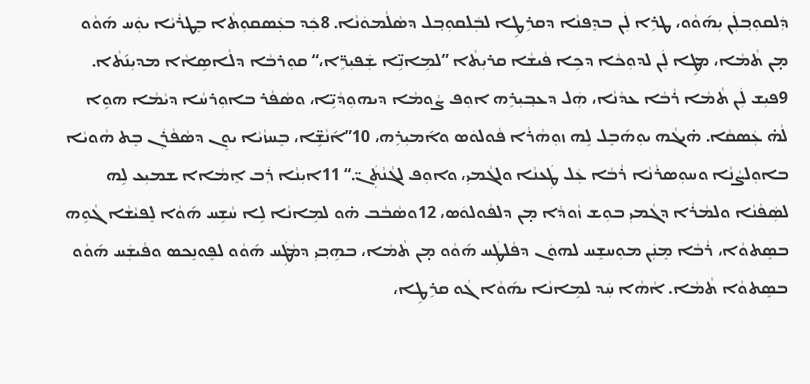ܕܲܠܩܘܼܒ݂ܠܲܢ ܝܼܗ݇ܘܵܘ، ܛܪܹܐ ܠܲܢ ܒܕܸܦܢܵܐ ܕܩܪܹܛܹܐ ܠܒܲܠܩܘܼܒ݂ܠ ܕܣܵܠܵܡܘܿܢܵܐ. 8ܟܲܕ ܒܥܲܣܩܘܼܬܵܐ ܒܸܛܪܵܝܵܐ ܝܘܲܚ ܗ݇ܘܵܘ ܡ̣ܢ ܬܵܡܵܐ، ܡܛܹܐ ܠܲܢ ܠܕܘܼܟܵܐ ܕܟܹܐ ܦܵܝܫܵܐ ܩܪܝܼܬܵܐ ”ܠܡܹܐܢܹ̈ܐ ܫܲܦܝܼܪܹ̈ܐ،“ ܩܘܼܪܒܵܐ ܕܠܵܐܣܹܐܵܐ ܡܕܝܼܢ݇ܬܵܐ. 9ܦܝܼܫ ܠܲܢ ܬܵܡܵܐ ܪܵܒܵܐ ܥܕܵܢܵܐ، ܗܲܠ ܕܥܒ݂ܝܼܪܹܗ ܐܘܼܦ ܨܵܘܡܵܐ ܕܝܗܘܼܕܵܝܹ̈ܐ، ܘܣܵܦܵܪ ܒܐܘܼܪܚܵܐ ܕܝܵܡܵܐ ܗܘܹܐ ܠܵܗ̇ ܥܲܣܩܵܐ. ܗ̇ܝܓܵܗ ܝܘܼܗ݇ܒܸܠ ܠܹܗ ܙܘܼܗܵܪܵܐ ܦܵܘܠܘܿܣ ܘܐ݇ܡܝܼܪܹܗ، 10”ܐ݇ܢܵܫܹ̈ܐ، ܒܸܚܙܵܝܵܐ ܝܘܸܢ ܕܣܵܦܵܪܲܢ ܒܸܬ ܗܵܘܝܵܐ ܒܐܘܼܠܨܵܢܵܐ ܘܚܘܼܣܪܵܢܵܐ ܪܵܒܵܐ ܥܲܠ ܛܲܥܢܵܐ ܘܠܓܵܡܝܼ، ܘܐܘܼܦ ܠܓܵܢܵܬܲܢ̈.“ 11ܐܝܼܢܵܐ ܪܲܒ ܐܸܡܵܐܐ ܫܡܝܼܥ ܠܹܗ ܠܣܲܦܵܢܵܐ ܘܠܡܵܪܵܐ ܕܓܵܡܝܼ ܒܘܼܫ ܙܵܘܕܵܐ ܡ̣ܢ ܕܠܦܵܘܠܘܿܣ، 12ܘܣܵܒܵܒ ܗ̇ܘ ܠܡܹܐܢܵܐ ܠܹܐ ܚܵܫܹܚ ܗ݇ܘܵܐ ܠܸܦܝܵܫܵܐ ܓܵܘܹܗ ܒܣܸܬܘܵܐ، ܪܵܒܵܐ ܡܸܢܲܢ ܡܘܼܚܫܸܚ ܠܗܘܿܢ ܕܦܵܠܛܲܚ ܗ݇ܘܵܘ ܡ̣ܢ ܬܵܡܵܐ، ܒܗܹܒ݂ܝܼ ܕܡܵܛܲܚ ܗ݇ܘܵܘ ܠܦܸܘܢܸܟܣ ܘܦܵܝܫܲܚ ܗ݇ܘܵܘ ܒܣܸܬܘܵܐ ܬܵܡܵܐ. ܐܵܗܵܐ ܚܲܕ ܠܡܹܐܢܵܐ ܝܗ݇ܘܵܐ ܓܵܘ ܩܪܹܛܹܐ،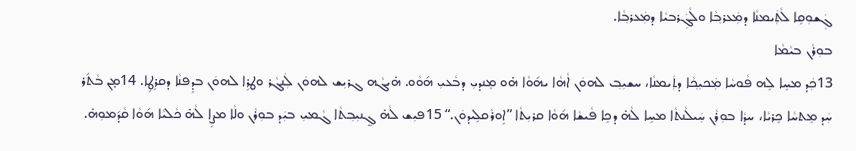ܓܲܫܘܼܩܹܐ ܠܵܬܲܝܡܢܵܐ ܕܡܲܥܪܒ݂ܵܐ ܘܠܵܓܲܪܒܝܵܐ ܕܡܲܥܪܒ݂ܵܐ.
ܒܘܼܪܵܢ ܒܝܵܡܵܐ
13ܟܲܕ ܡܚܹܐ ܠܹܗ ܦܵܘܚܵܐ ܡܲܟܝܼܟ݂ܵܐ ܕܬܲܝܡܢܵܐ، ܚܫܝܼܒ݂ ܠܗܘܿܢ ܐܵܗܵܐ ܝܗ݇ܘܵܐ ܗ̇ܘ ܡܸܢܕܝܼ ܕܒܵܥܝܼ ܗ݇ܘܵܘ. ܗ̇ܝܓܵܗ ܓܪܝܼܫ ܠܗܘܿܢ ܠܲܢܓܵܪ ܘܛܪܹܐ ܠܗܘܿܢ ܒܕܸܦܢܵܐ ܕܩܪܹܛܹܐ. 14ܡ̣ܢ ܒܵܬ݇ܪ ܚܲܕ ܡܸܬܚܵܐ ܟܸܪܝܵܐ، ܚܕܵܐ ܒܘܼܪܵܢ ܚܲܝܠܵܢܬܵܐ ܡܚܹܐ ܠܵܗ̇ ܕܟܹܐ ܦܵܝܫܵܐ ܗ݇ܘܵܐ ܩܪܝܼܬܵܐ ”ܐܹܘܪܵܩܠܹܝܕܘܿܢ.“ 15ܦܝܼܫ ܠܵܗ̇ ܓ̰ܢܝܼܒ݂ܬܵܐ ܓܵܡܝܼ ܒܝܲܕ ܒܘܼܪܵܢ ܘܠܵܐ ܡܨܹܐ ܠܵܗ̇ ܟܵܠܝܵܐ ܗ݇ܘܵܐ ܩܵܕ݇ܡܘܼܗ̇.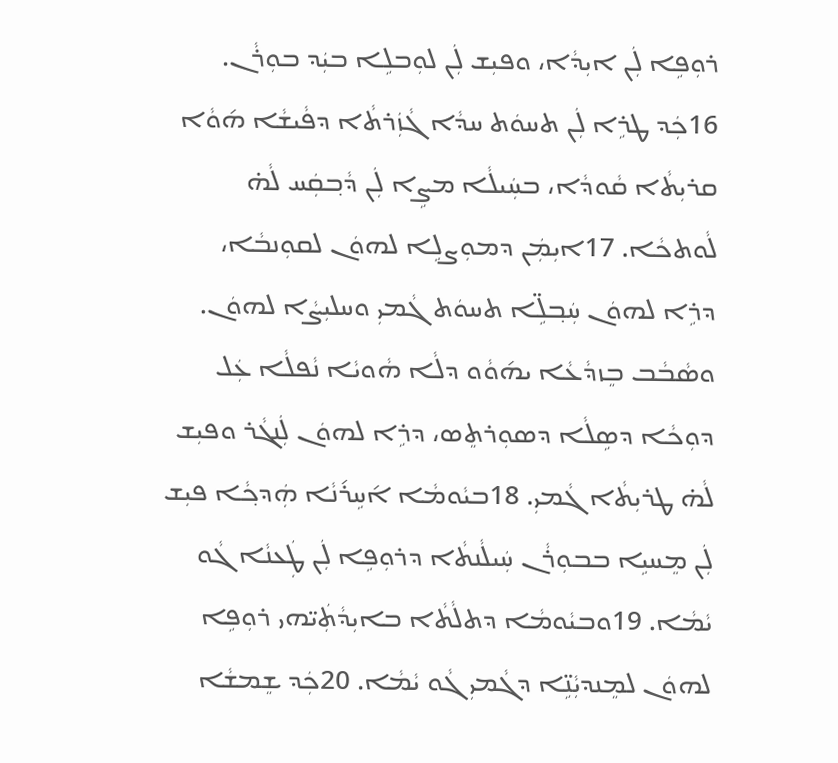ܪܘܼܦܹܐ ܠܲܢ ܐܝܼܕܵܐ، ܘܦܝܼܫ ܠܲܢ ܠܘܼܒܠܹܐ ܒܝܲܕ ܒܘܼܪܵܢ. 16ܟܲܕ ܛܪܹܐ ܠܲܢ ܬܚܘܿܬ ܚܕܵܐ ܓܵܙܲܪܬܵܐ ܕܦܵܝܫܵܐ ܗ݇ܘܵܐ ܩܪܝܼܬܵܐ ܩܵܘܕܵܐ، ܒܚܲܝܠܵܐ ܡܨܹܐ ܠܲܢ ܕܵܒ݂ܩܲܚ ܠܵܗ̇ ܠܵܘܬܟܵܐ. 17ܐܝܼܡܲܢ ܕܡܘܼܨܠܹܐ ܠܗܘܿܢ ܠܩܘܼܢܒܵܐ، ܕܪܹܐ ܠܗܘܿܢ ܚܲܒ݂ܠܹ̈ܐ ܬܚܘܿܬ ܓܵܡܝܼ ܘܚܠܝܼܨܵܐ ܠܗܘܿܢ. ܘܣܵܒܵܒ ܒܸܙܕܵܥܵܐ ܝܗ݇ܘܵܘ ܕܠܵܐ ܗܵܘܝܵܐ ܢܵܦܠܵܐ ܥܲܠ ܕܘܼܟܵܐ ܕܣܹܠܵܐ ܕܣܘܼܪܬܸܣ، ܕܪܹܐ ܠܗܘܿܢ ܠܲܢܓܵܪ ܘܦܝܼܫ ܠܵܗ̇ ܛܪܝܼܬܵܐ ܓܵܡܝܼ. 18ܒܝܵܘܡܵܐ ܐ݇ܚܹܪ݇ܢܵܐ ܗܲܕܟ݂ܵܐ ܦܝܼܫ ܠܲܢ ܡܸܚܝܹܐ ܒܒܘܼܪܵܢ ܚܲܝܠܵܢܬܵܐ ܕܪܘܼܦܹܐ ܠܲܢ ܛܲܥܢܵܐ ܓܵܘ ܝܵܡܵܐ. 19ܘܒܝܵܘܡܵܐ ܕܬܠܵܬܵܐ ܒܐܝܼܕܵܬܲܝ̈ܗܝ ܪܘܼܦܹܐ ܠܗܘܿܢ ܠܡܸܢܕܝܼܵܢܹ̈ܐ ܕܓܵܡܝܼ ܓܵܘ ܝܵܡܵܐ. 20ܟܲܕ ܫܸܡܫܵܐ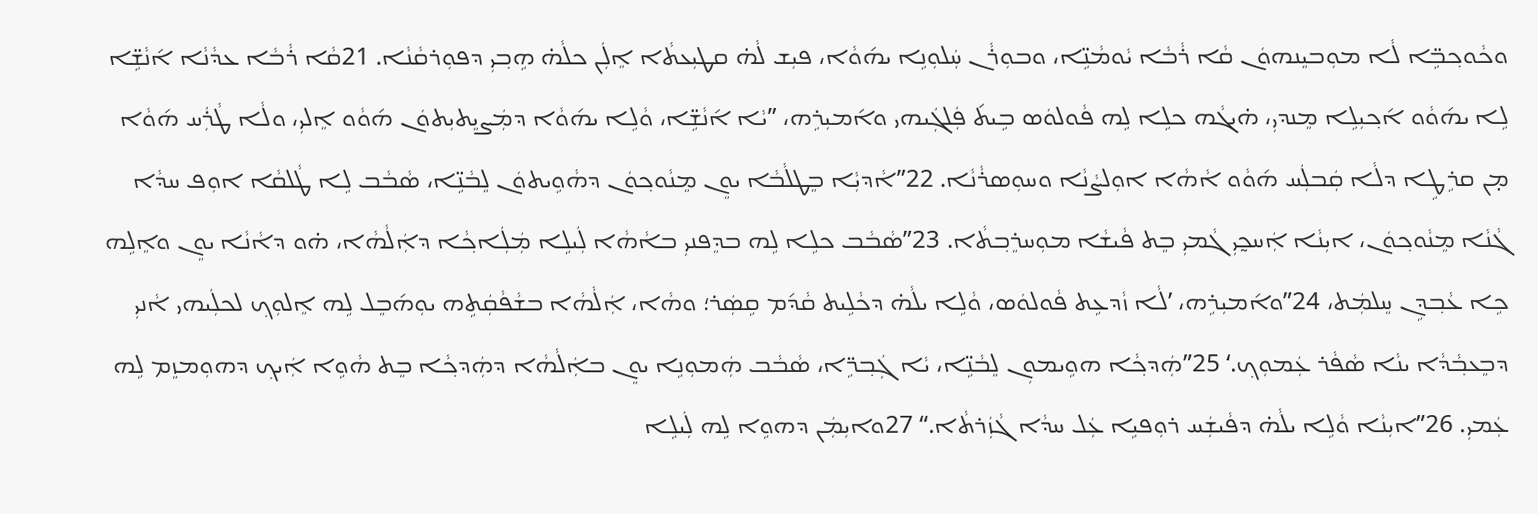ܘܟܵܘܟ݂ܒܹ̈ܐ ܠܵܐ ܡܘܼܒܝܸܢܗܘܿܢ ܩܵܐ ܪܵܒܵܐ ܝܵܘܡܵܢܹ̈ܐ، ܘܒܘܼܪܵܢ ܚܲܠܘܼܢܹܐ ܝܗ݇ܘܵܐ، ܦܝܼܫ ܠܵܗ̇ ܩܛܝܼܥܬܵܐ ܐܸܠܲܢ ܟܠܵܗ̇ ܗܹܒ݂ܝܼ ܕܦܘܼܪܩܵܢܵܐ. 21ܩܵܐ ܪܵܒܵܐ ܥܕܵܢܵܐ ܐ݇ܢܵܫܹ̈ܐ ܠܹܐ ܝܗ݇ܘܵܘ ܐ݇ܟ݂ܝܼܠܹܐ ܡܸܢܕܝܼ، ܗ̇ܝܓܵܗ ܟܠܹܐ ܠܹܗ ܦܵܘܠܘܿܣ ܒܹܝܬ݇ ܦܲܠܓܲܝܗܝ ܘܐ݇ܡܝܼܪܹܗ، ”ܝܵܐ ܐ݇ܢܵܫܹ̈ܐ، ܘܵܠܹܐ ܝܗ݇ܘܵܐ ܕܡܲܨܝܸܬܝܼܬܘܿܢ ܗ݇ܘܵܘ ܐܸܠܝܼ، ܘܠܵܐ ܛܵܪܲܚ ܗ݇ܘܵܐ ܡ̣ܢ ܩܪܹܛܹܐ ܕܠܵܐ ܩܲܒܠܲܚ ܗ݇ܘܵܘ ܐܵܗܵܐ ܐܘܼܠܨܵܢܵܐ ܘܚܘܼܣܪܵܢܵܐ. 22”ܐܵܕܝܼܵܐ ܒܸܛܠܵܒܵܐ ܝܘܸܢ ܡܸܢܵܘܟ݂ܘܿܢ ܕܗܵܘܹܝܬܘܿܢ ܠܸܒܵܢܹ̈ܐ، ܣܵܒܵܒ ܠܹܐ ܛܵܠܩܵܐ ܐܘܼܦ ܚܕܵܐ ܓܵܢܵܐ ܡܸܢܵܘܟ݂ܘܿܢ، ܐܝܼܢܵܐ ܐܲܚܟ̰ܝܼ ܓܵܡܝܼ ܒܸܬ ܦܵܝܫܵܐ ܡܘܼܚܪܸܒ݂ܬܵܐ. 23”ܣܵܒܵܒ ܟܠܹܐ ܠܹܗ ܒܕܸܦܢܝܼ ܒܐܵܗܵܐ ܠܲܝܠܹܐ ܡܲܠܲܐܟ݂ܵܐ ܕܐܲܠܵܗܵܐ، ܗ̇ܘ ܕܐܵܢܵܐ ܝܘܸܢ ܘܐܸܠܹܗ ܟܹܐ ܥܵܒ݂ܕܹܢ ܚܸܠܡܲܬ، 24”ܘܐ݇ܡܝܼܪܹܗ، ’ܠܵܐ ܙܵܕܥܹܬ ܦܵܘܠܘܿܣ، ܘܵܠܹܐ ܝܠܵܗ̇ ܕܟܵܠܹܝܬ ܩܵܕ݇ܡ ܩܹܣܲܪ؛ ܘܗܵܐ، ܐܲܠܵܗܵܐ ܒܫܵܦܵܩܲܬܹܗ ܝܘܼܗ݇ܒܸܠ ܠܹܗ ܐܸܠܘܼܟ݂ ܠܟܠܲܝܗܝ ܐܵܢܝܼ ܕܒܸܥܒ݂ܵܕܵܐ ܝܢܵܐ ܣܵܦܵܪ ܥܲܡܘܼܟ݂.‘ 25”ܗܲܕܟ݂ܵܐ ܗܘܹܝܡܘܼܢ ܠܸܒܵܢܹ̈ܐ، ܝܵܐ ܓܲܒ݂ܪܹ̈ܐ، ܣܵܒܵܒ ܗܲܡܘܼܢܹܐ ܝܘܸܢ ܒܐܲܠܵܗܵܐ ܕܗܲܕܟ݂ܵܐ ܒܸܬ ܗܵܘܹܐ ܐܲܝܟ݂ ܕܗܘܼܡܙܸܡ ܠܹܗ ܥܲܡܝܼ. 26”ܐܝܼܢܵܐ ܘܵܠܹܐ ܝܠܵܗ̇ ܕܦܵܝܫܲܚ ܪܘܼܦܝܹܐ ܥܲܠ ܚܕܵܐ ܓܵܙܲܪܬܵܐ.“ 27ܘܐܝܼܡܲܢ ܕܗܘܹܐ ܠܹܗ ܠܲܝܠܹܐ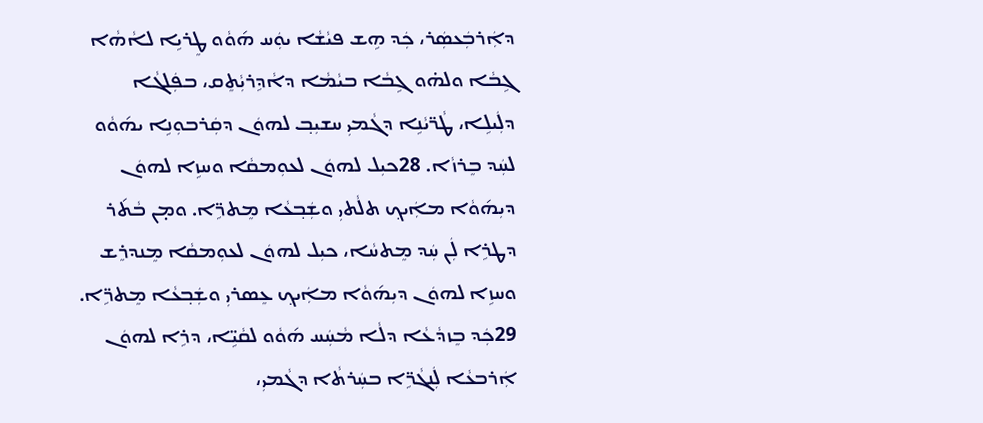ܕܐܲܪܒܲܥܣܲܪ، ܟܲܕ ܗܹܫ ܦܝܵܫܵܐ ܝܘܲܚ ܗ݇ܘܵܘ ܛܸܪܝܹܐ ܠܐܵܗܵܐ ܓܹܒܵܐ ܘܠܗ̇ܘ ܓܹܒܵܐ ܒܝܵܡܵܐ ܕܐܵܕܹܪܝܼܵܬܸܩ، ܒܦܲܠܓܵܐ ܕܠܲܝܠܹܐ، ܛܵܪ̈ܝܵܢܹܐ ܕܓܵܡܝܼ ܚܫܝܼܒ݂ ܠܗܘܿܢ ܕܩܲܪܒܘܼܢܹܐ ܝܗ݇ܘܵܘ ܠܚܲܕ ܒܸܪܙܵܐ. 28ܟܝܼܠ ܠܗܘܿܢ ܠܥܘܼܡܩܵܐ ܘܚܙܹܐ ܠܗܘܿܢ ܕܝܼܗ݇ܘܵܐ ܡܐܲܝܟ݂ ܬܠܵܬܝܼ ܘܫܲܒ݂ܥܵܐ ܡܸܬܪܹ̈ܐ. ܘܡ̣ܢ ܒܵܬ݇ܪ ܕܛܪܹܐ ܠܲܢ ܚܲܕ ܡܸܬܚܵܐ، ܟܝܼܠ ܠܗܘܿܢ ܠܥܘܼܡܩܵܐ ܡܸܢܕܪܸܫ ܘܚܙܹܐ ܠܗܘܿܢ ܕܝܼܗ݇ܘܵܐ ܡܐܲܝܟ݂ ܥܸܣܪܝܼ ܘܫܲܒ݂ܥܵܐ ܡܸܬܪܹ̈ܐ. 29ܟܲܕ ܒܸܙܕܵܥܵܐ ܕܠܵܐ ܡܵܚܲܚ ܗ݇ܘܵܘ ܠܩܵܝܹ̈ܐ، ܕܪܹܐ ܠܗܘܿܢ ܐܲܪܒܥܵܐ ܠܲܢܓܵܪܹ̈ܐ ܒܚܲܪܬܵܐ ܕܓܵܡܝܼ،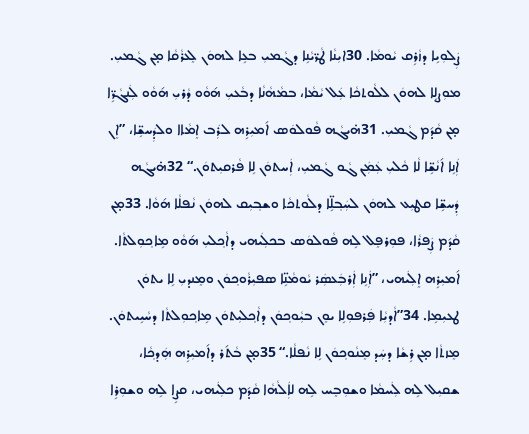ܨܲܠܘܼܝܹܐ ܕܙܵܪܹܩ ܝܵܘܡܵܐ. 30ܐܝܼܢܵܐ ܛܵܪ̈ܝܵܢܹܐ ܕܓܵܡܝܼ ܒܥܹܐ ܠܗܘܿܢ ܠܸܥܪܵܩܵܐ ܡ̣ܢ ܓܵܡܝܼ. ܡܘܼܨܠܹܐ ܠܗܘܿܢ ܠܠܵܘܬܟܵܐ ܥܲܠ ܝܵܡܵܐ، ܒܡܵܗܵܢܵܐ ܕܒܵܥܝܼ ܗ݇ܘܵܘ ܕܵܪܝܼ ܗ݇ܘܵܘ ܠܲܢܓܵܪܹ̈ܐ ܡ̣ܢ ܩܵܕ݇ܡ ܓܵܡܝܼ. 31ܗ̇ܝܓܵܗ ܦܵܘܠܘܿܣ ܐ݇ܡܝܼܪܹܗ ܠܪܲܒ ܐܸܡܵܐܐ ܘܠܕܲܚܫܹ̈ܐ، ”ܐܸܢ ܐܲܢܹܐ ܐ݇ܢܵܫܹ̈ܐ ܠܵܐ ܟܵܠܝܼ ܥܲܡܲܢ ܓܵܘ ܓܵܡܝܼ، ܐܲܚܬܘܿܢ ܠܹܐ ܦܵܪܩܝܼܬܘܿܢ.“ 32ܗ̇ܝܓܵܗ ܕܲܚܫܹ̈ܐ ܩܛܝܼܥ ܠܗܘܿܢ ܠܚܲܒ݂ܠܹ̈ܐ ܕܠܵܘܬܟܵܐ ܘܫܒ݂ܝܼܩ ܠܗܘܿܢ ܢܵܦܠܵܐ ܗ݇ܘܵܐ. 33ܡ̣ܢ ܩܵܕ݇ܡ ܨܲܦܪܵܐ، ܦܘܼܪܦܸܠ ܠܹܗ ܦܵܘܠܘܿܣ ܒܟܠܲܝܗܝ ܕܐܵܟ݂ܠܝܼ ܗ݇ܘܵܘ ܡܹܐܟ݂ܘܼܠܬܵܐ. ܐ݇ܡܝܼܪܹܗ ܐܸܠܲܝܗܝ، ”ܐܲܢܹܐ ܐܲܪܒܲܥܣܲܪ ܝܵܘܡܵܢܹ̈ܐ ܣܦܝܼܪܵܘܟ݂ܘܿܢ ܘܡܸܢܕܝܼ ܠܹܐ ܝܬܘܿܢ ܛܥܝܼܡܹܐ. 34”ܐܵܕܝܼܵܐ ܦܲܪܦܘܼܠܹܐ ܝܘܸܢ ܒܝܼܵܘܟ݂ܘܿܢ ܕܐܵܟ݂ܠܝܼܬܘܿܢ ܡܹܐܟ݂ܘܼܠܬܵܐ ܕܚܵܝܹܝܬܘܿܢ. ܡܸܙܬܵܐ ܡ̣ܢ ܪܹܫܵܐ ܕܚܲܕ ܡܸܢܵܘܟ݂ܘܿܢ ܠܹܐ ܢܵܦܠܵܐ.“ 35ܡ̣ܢ ܒܵܬ݇ܪ ܕܐ݇ܡܝܼܪܹܗ ܗܲܕܟ݂ܵܐ، ܫܩܝܼܠ ܠܹܗ ܠܲܚܡܵܐ ܘܫܘܼܒܸܚ ܠܹܗ ܠܐܲܠܵܗܵܐ ܩܵܕ݇ܡ ܟܠܲܝܗܝ، ܩܨܹܐ ܠܹܗ ܘܫܘܼܪܹܐ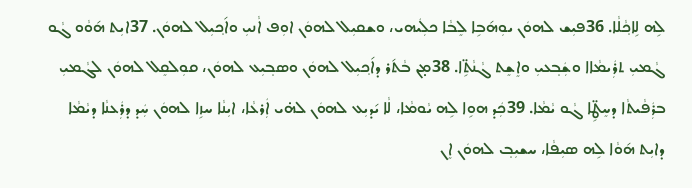ܠܹܗ ܠܹܐܟ݂ܵܠܵܐ. 36ܦܝܼܫ ܠܗܘܿܢ ܝܘܼܗ݇ܒܹܐ ܠܸܒܵܐ ܟܠܲܝܗܝ، ܘܫܩܝܼܠ ܠܗܘܿܢ ܐܘܼܦ ܐܵܢܝܼ ܘܐ݇ܟ݂ܝܼܠ ܠܗܘܿܢ. 37ܐܝܼܬ ܗ݇ܘܵܘ ܓܵܘ ܓܵܡܝܼ ܬܪܲܝܡܵܐܐ ܘܫܲܒ݂ܥܝܼ ܘܐܸܫܸܬ ܓܵܢܵܬܹ̈ܐ. 38ܡ̣ܢ ܒܵܬ݇ܪ ܕܐ݇ܟ݂ܝܼܠ ܠܗܘܿܢ ܘܣܒ݂ܝܼܥ ܠܗܘܿܢ، ܩܘܼܠܩܸܠ ܠܗܘܿܢ ܠܓܵܡܝܼ ܒܪܲܦܵܝܬܵܐ ܕܚܸܛܹ̈ܐ ܓܵܘ ܝܵܡܵܐ. 39ܟܲܕ ܗܘܹܐ ܠܹܗ ܝܵܘܡܵܐ، ܠܵܐ ܝ݇ܕܝܼܥ ܠܗܘܿܢ ܠܗ̇ܝ ܐܲܪܥܵܐ، ܐܝܼܢܵܐ ܚܙܹܐ ܠܗܘܿܢ ܚܲܕ ܕܪܲܥܢܵܐ ܕܝܵܡܵܐ ܕܐܝܼܬ ܗ݇ܘܵܐ ܠܹܗ ܣܝܼܦܵܐ، ܚܫܝܼܒ݂ ܠܗܘܿܢ ܐܸܢ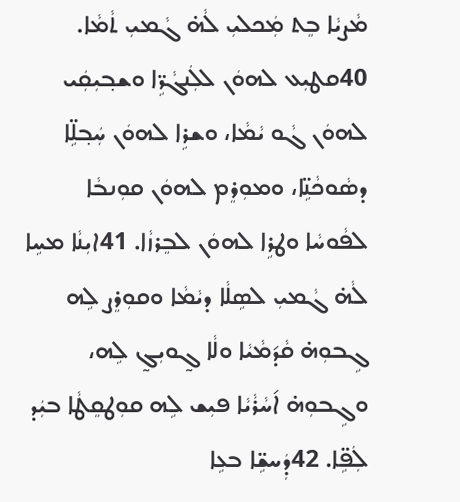ܡܵܨܝܵܐ ܒܸܬ ܡܲܟܠܝܼ ܠܵܗ̇ ܓܵܡܝܼ ܬܵܡܵܐ. 40ܩܛܝܼܥ ܠܗܘܿܢ ܠܠܲܢܓܵܪܹ̈ܐ ܘܫܒ݂ܝܼܩܲܝ ܠܗܘܿܢ ܓܵܘ ܝܵܡܵܐ، ܘܫܪܹܐ ܠܗܘܿܢ ܚܲܒ݂ܠܹ̈ܐ ܕܣܵܘܟܵܢܹ̈ܐ، ܘܡܘܼܪܸܡ ܠܗܘܿܢ ܩܘܼܢܒܵܐ ܠܦܵܘܚܵܐ ܘܛܪܹܐ ܠܗܘܿܢ ܠܒܸܪܙܵܐ. 41ܐܝܼܢܵܐ ܡܚܹܐ ܠܵܗ̇ ܓܵܡܝܼ ܠܣܹܠܵܐ ܕܝܵܡܵܐ ܘܩܘܼܪܸܨ ܠܹܗ ܓܹܒܘܼܗ̇ ܩܵܕ݇ܡܵܝܵܐ ܘܠܵܐ ܓ̰ܘܝܼܓ̰ ܠܹܗ، ܘܓܹܒܘܼܗ̇ ܐ݇ܚܵܪܵܝܵܐ ܦܝܼܫ ܠܹܗ ܩܘܼܛܩܸܛܵܐ ܒܝܲܕ ܠܲܦܹ̈ܐ. 42ܕܲܚܫܹ̈ܐ ܒܥܹܐ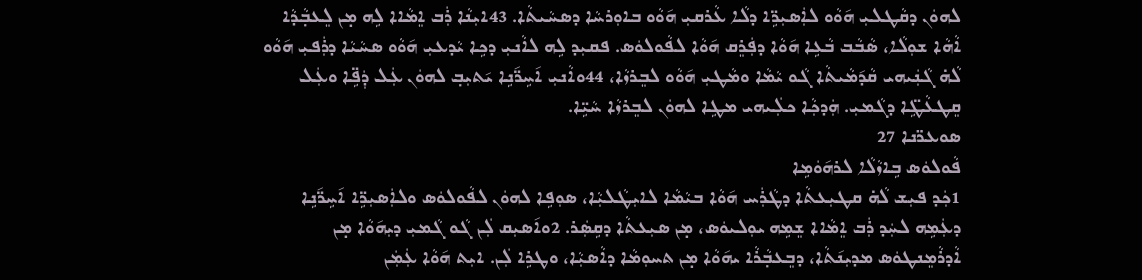ܠܗܘܿܢ ܕܩܵܛܠܝܼ ܗ݇ܘܵܘ ܠܐܲܣܝܼܪܹ̈ܐ ܕܠܵܐ ܥܵܪܩܝܼ ܗ݇ܘܵܘ ܒܐܘܼܪܚܵܐ ܕܣܚܵܝܬܵܐ. 43ܐܝܼܢܵܐ ܪܲܒ ܐܸܡܵܐܐ ܠܹܗ ܡ̣ܢ ܠܸܥܒ݂ܵܕܵܐ ܐܵܗܵܐ ܫܘܼܠܵܐ، ܣܵܒܵܒ ܒܵܥܹܐ ܗ݇ܘܵܐ ܕܦܲܪܸܩ ܗ݇ܘܵܐ ܠܦܵܘܠܘܿܣ. ܦܩܝܼܕ ܠܹܗ ܠܐܵܢܝܼ ܕܟܹܐ ܝܵܕܥܝܼ ܗ݇ܘܵܘ ܣܚܵܝܵܐ ܕܪܲܦܝܼ ܗ݇ܘܵܘ ܠܵܗ̇ ܓܵܢܲܝܗܝ ܩܵܕ݇ܡܵܝܬܵܐ ܓܵܘ ܝܵܡܵܐ ܘܡܵܛܝܼ ܗ݇ܘܵܘ ܠܒܸܪܙܵܐ، 44ܘܐܵܢܝܼ ܐ݇ܚܹܪ̈݇ܢܹܐ ܝ݇ܬܝܼܒ݂ ܠܗܘܿܢ ܥܲܠ ܕܲܦܹ̈ܐ ܘܥܲܠ ܩܸܛܥܵܛܹ̈ܐ ܕܓܵܡܝܼ. ܗܲܕܟ݂ܵܐ ܟܠܲܝܗܝ ܡܛܹܐ ܠܗܘܿܢ ܠܒܸܪܙܵܐ ܚܵܝܹ̈ܐ.
ܣܘܥܪ̈ܢܐ 27
ܦܵܘܠܘܿܣ ܒܹܐܙܵܠܵܐ ܠܪܗ݇ܘܿܡܹܐ
1ܟܲܕ ܦܝܼܫ ܠܵܗ̇ ܩܛܝܼܥܬܵܐ ܕܛܵܪܲܚ ܗ݇ܘܵܐ ܒܝܵܡܵܐ ܠܐܝܼܛܵܠܝܼܵܐ، ܣܘܼܦܹܐ ܠܗܘܿܢ ܠܦܵܘܠܘܿܣ ܘܠܐܲܣܝܼܪܹ̈ܐ ܐ݇ܚܹܪ̈݇ܢܹܐ ܕܥܲܡܹܗ ܠܚܲܕ ܪܲܒ ܐܸܡܵܐܐ ܫܸܡܹܗ ܝܘܼܠܝܘܿܣ، ܡ̣ܢ ܣܝܼܥܬܵܐ ܕܩܹܣܲܪ. 2ܘܐ݇ܣܝܼܩ ܠܲܢ ܓܵܘ ܓܵܡܝܼ ܕܝܼܗ݇ܘܵܐ ܡ̣ܢ ܐܵܕܪܵܡܸܢܛܘܿܣ ܡܕܝܼܢ݇ܬܵܐ، ܕܒܸܥܒ݂ܵܪܵܐ ܝܗ݇ܘܵܐ ܡ̣ܢ ܬܚܘܼܡܵܐ ܕܐܵܣܝܼܵܐ، ܘܛܪܹܐ ܠܲܢ. ܐܝܼܬ ܗ݇ܘܵܐ ܥܲܡܲܢ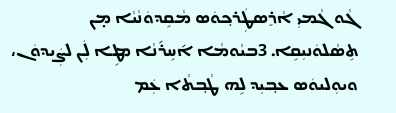ܓܵܘ ܓܵܡܝܼ ܐܵܪܸܣܛܲܪܟ݂ܘܿܣ ܡܵܩܹܕܘܿܢܵܝܵܐ ܡ̣ܢ ܬܹܣܵܠܘܿܢܝܼܩܹܐ. 3ܒܝܵܘܡܵܐ ܐ݇ܚܹܪ݇ܢܵܐ ܡܛܹܐ ܠܲܢ ܠܨܲܝܕܘܿܢ، ܘܝܘܼܠܝܘܿܣ ܥܒ݂ܝܼܕ ܠܹܗ ܛܵܒ݂ܬܵܐ ܥܲܡ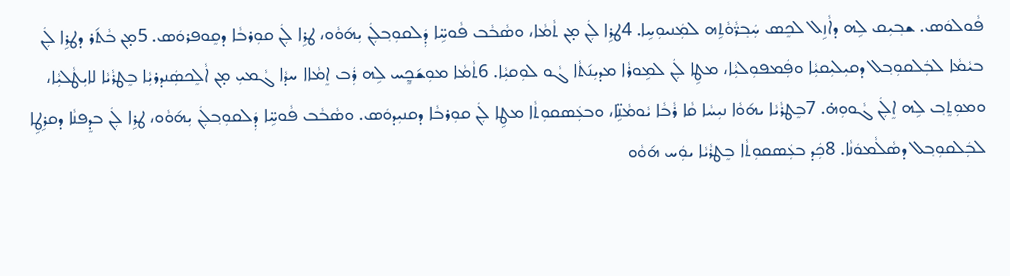ܦܵܘܠܘܿܣ. ܫܒ݂ܝܼܩ ܠܹܗ ܕܐܵܙܹܠ ܠܟܸܣ ܚܲܒ݂ܪ̈ܵܘܵܬܹܗ ܠܡܲܢܝܘܼܚܹܐ. 4ܛܪܹܐ ܠܲܢ ܡ̣ܢ ܬܵܡܵܐ، ܘܣܵܒܵܒ ܦܵܘܚܹ̈ܐ ܕܲܠܩܘܼܒ݂ܠܲܢ ܝܼܗ݇ܘܵܘ، ܛܪܹܐ ܠܲܢ ܩܘܼܪܒܵܐ ܕܩܸܘܦܪܘܿܣ. 5ܡ̣ܢ ܒܵܬ݇ܪ ܕܛܪܹܐ ܠܲܢ ܒܝܵܡܵܐ ܠܒܲܠܩܘܼܒ݂ܠ ܕܩܝܼܠܝܼܩܝܼܵܐ ܘܦܲܡܦܘܼܠܝܼܵܐ، ܡܛܹܐ ܠܲܢ ܠܡܹܘܪܵܐ ܡܕܝܼܢ݇ܬܵܐ ܓܵܘ ܠܘܼܩܝܼܵܐ. 6ܬܵܡܵܐ ܡܘܼܫ݇ܟ̰ܸܚ ܠܹܗ ܪܲܒ ܐܸܡܵܐܐ ܚܕܵܐ ܓܵܡܝܼ ܡ̣ܢ ܐܵܠܸܟܣܲܢܕܪܝܼܵܐ ܒܸܛܪܵܝܵܐ ܠܐܝܼܛܵܠܝܼܵܐ، ܘܡܘܼܬܸܒ݂ ܠܹܗ ܐܸܠܲܢ ܓܵܘܘܼܗ̇. 7ܒܸܛܪܵܝܵܐ ܝܗ݇ܘܵܐ ܢܝܼܚܵܐ ܩܵܐ ܪܵܒܵܐ ܝܵܘܡܵܢܹ̈ܐ، ܘܒܥܲܣܩܘܼܬܵܐ ܡܛܹܐ ܠܲܢ ܩܘܼܪܒܵܐ ܕܩܢܝܼܕܘܿܣ. ܘܣܵܒܵܒ ܦܵܘܚܹ̈ܐ ܕܲܠܩܘܼܒ݂ܠܲܢ ܝܼܗ݇ܘܵܘ، ܛܪܹܐ ܠܲܢ ܒܕܸܦܢܵܐ ܕܩܪܹܛܹܐ ܠܒܲܠܩܘܼܒ݂ܠ ܕܣܵܠܵܡܘܿܢܵܐ. 8ܟܲܕ ܒܥܲܣܩܘܼܬܵܐ ܒܸܛܪܵܝܵܐ ܝܘܲܚ ܗ݇ܘܵܘ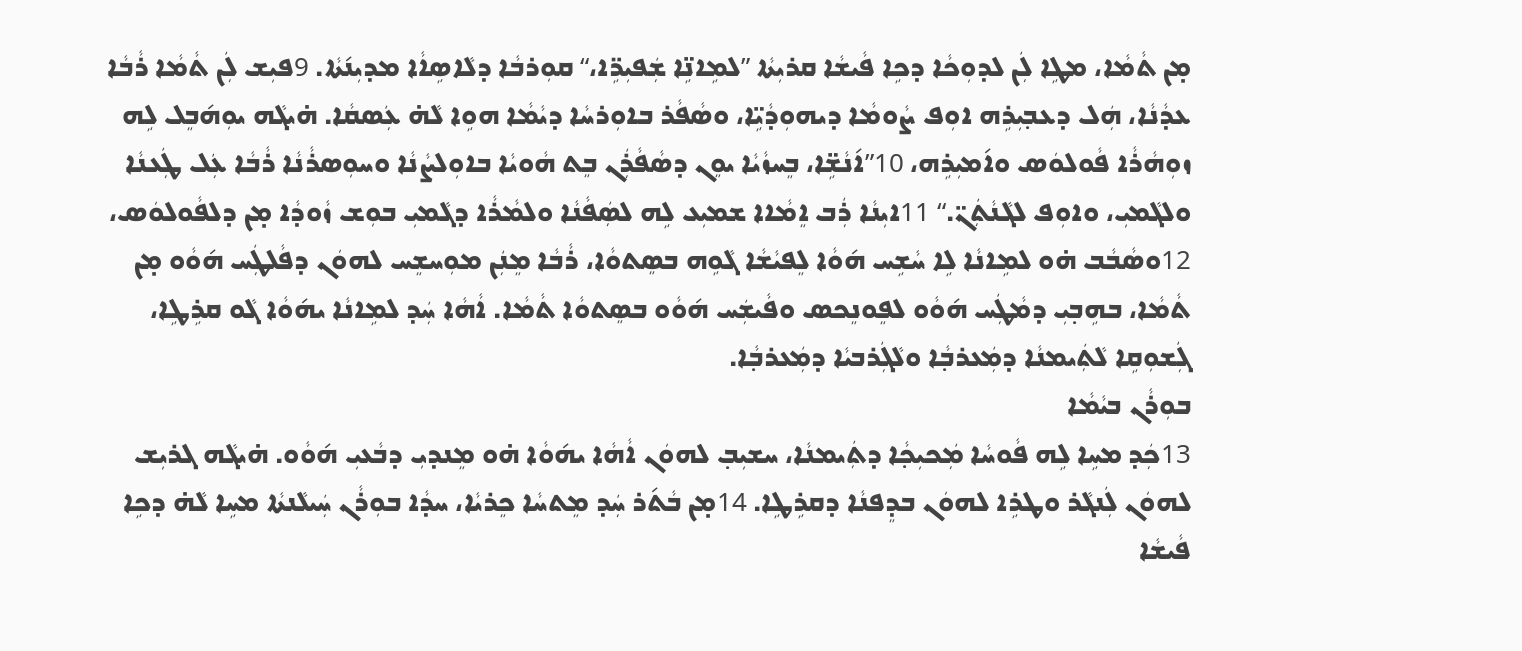ܡ̣ܢ ܬܵܡܵܐ، ܡܛܹܐ ܠܲܢ ܠܕܘܼܟܵܐ ܕܟܹܐ ܦܵܝܫܵܐ ܩܪܝܼܬܵܐ ”ܠܡܹܐܢܹ̈ܐ ܫܲܦܝܼܪܹ̈ܐ،“ ܩܘܼܪܒܵܐ ܕܠܵܐܣܹܐܵܐ ܡܕܝܼܢ݇ܬܵܐ. 9ܦܝܼܫ ܠܲܢ ܬܵܡܵܐ ܪܵܒܵܐ ܥܕܵܢܵܐ، ܗܲܠ ܕܥܒ݂ܝܼܪܹܗ ܐܘܼܦ ܨܵܘܡܵܐ ܕܝܗܘܼܕܵܝܹ̈ܐ، ܘܣܵܦܵܪ ܒܐܘܼܪܚܵܐ ܕܝܵܡܵܐ ܗܘܹܐ ܠܵܗ̇ ܥܲܣܩܵܐ. ܗ̇ܝܓܵܗ ܝܘܼܗ݇ܒܸܠ ܠܹܗ ܙܘܼܗܵܪܵܐ ܦܵܘܠܘܿܣ ܘܐ݇ܡܝܼܪܹܗ، 10”ܐ݇ܢܵܫܹ̈ܐ، ܒܸܚܙܵܝܵܐ ܝܘܸܢ ܕܣܵܦܵܪܲܢ ܒܸܬ ܗܵܘܝܵܐ ܒܐܘܼܠܨܵܢܵܐ ܘܚܘܼܣܪܵܢܵܐ ܪܵܒܵܐ ܥܲܠ ܛܲܥܢܵܐ ܘܠܓܵܡܝܼ، ܘܐܘܼܦ ܠܓܵܢܵܬܲܢ̈.“ 11ܐܝܼܢܵܐ ܪܲܒ ܐܸܡܵܐܐ ܫܡܝܼܥ ܠܹܗ ܠܣܲܦܵܢܵܐ ܘܠܡܵܪܵܐ ܕܓܵܡܝܼ ܒܘܼܫ ܙܵܘܕܵܐ ܡ̣ܢ ܕܠܦܵܘܠܘܿܣ، 12ܘܣܵܒܵܒ ܗ̇ܘ ܠܡܹܐܢܵܐ ܠܹܐ ܚܵܫܹܚ ܗ݇ܘܵܐ ܠܸܦܝܵܫܵܐ ܓܵܘܹܗ ܒܣܸܬܘܵܐ، ܪܵܒܵܐ ܡܸܢܲܢ ܡܘܼܚܫܸܚ ܠܗܘܿܢ ܕܦܵܠܛܲܚ ܗ݇ܘܵܘ ܡ̣ܢ ܬܵܡܵܐ، ܒܗܹܒ݂ܝܼ ܕܡܵܛܲܚ ܗ݇ܘܵܘ ܠܦܸܘܢܸܟܣ ܘܦܵܝܫܲܚ ܗ݇ܘܵܘ ܒܣܸܬܘܵܐ ܬܵܡܵܐ. ܐܵܗܵܐ ܚܲܕ ܠܡܹܐܢܵܐ ܝܗ݇ܘܵܐ ܓܵܘ ܩܪܹܛܹܐ، ܓܲܫܘܼܩܹܐ ܠܵܬܲܝܡܢܵܐ ܕܡܲܥܪܒ݂ܵܐ ܘܠܵܓܲܪܒܝܵܐ ܕܡܲܥܪܒ݂ܵܐ.
ܒܘܼܪܵܢ ܒܝܵܡܵܐ
13ܟܲܕ ܡܚܹܐ ܠܹܗ ܦܵܘܚܵܐ ܡܲܟܝܼܟ݂ܵܐ ܕܬܲܝܡܢܵܐ، ܚܫܝܼܒ݂ ܠܗܘܿܢ ܐܵܗܵܐ ܝܗ݇ܘܵܐ ܗ̇ܘ ܡܸܢܕܝܼ ܕܒܵܥܝܼ ܗ݇ܘܵܘ. ܗ̇ܝܓܵܗ ܓܪܝܼܫ ܠܗܘܿܢ ܠܲܢܓܵܪ ܘܛܪܹܐ ܠܗܘܿܢ ܒܕܸܦܢܵܐ ܕܩܪܹܛܹܐ. 14ܡ̣ܢ ܒܵܬ݇ܪ ܚܲܕ ܡܸܬܚܵܐ ܟܸܪܝܵܐ، ܚܕܵܐ ܒܘܼܪܵܢ ܚܲܝܠܵܢܬܵܐ ܡܚܹܐ ܠܵܗ̇ ܕܟܹܐ ܦܵܝܫܵܐ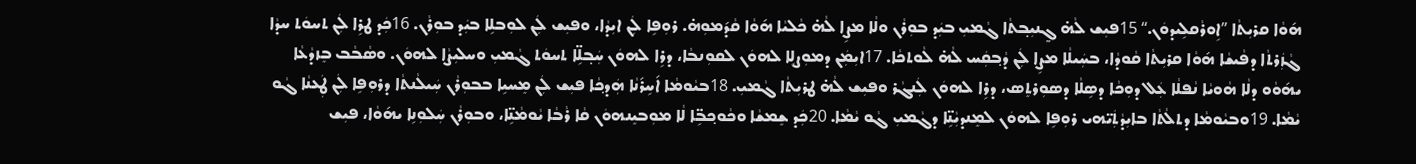ܗ݇ܘܵܐ ܩܪܝܼܬܵܐ ”ܐܹܘܪܵܩܠܹܝܕܘܿܢ.“ 15ܦܝܼܫ ܠܵܗ̇ ܓ̰ܢܝܼܒ݂ܬܵܐ ܓܵܡܝܼ ܒܝܲܕ ܒܘܼܪܵܢ ܘܠܵܐ ܡܨܹܐ ܠܵܗ̇ ܟܵܠܝܵܐ ܗ݇ܘܵܐ ܩܵܕ݇ܡܘܼܗ̇. ܪܘܼܦܹܐ ܠܲܢ ܐܝܼܕܵܐ، ܘܦܝܼܫ ܠܲܢ ܠܘܼܒܠܹܐ ܒܝܲܕ ܒܘܼܪܵܢ. 16ܟܲܕ ܛܪܹܐ ܠܲܢ ܬܚܘܿܬ ܚܕܵܐ ܓܵܙܲܪܬܵܐ ܕܦܵܝܫܵܐ ܗ݇ܘܵܐ ܩܪܝܼܬܵܐ ܩܵܘܕܵܐ، ܒܚܲܝܠܵܐ ܡܨܹܐ ܠܲܢ ܕܵܒ݂ܩܲܚ ܠܵܗ̇ ܠܵܘܬܟܵܐ. 17ܐܝܼܡܲܢ ܕܡܘܼܨܠܹܐ ܠܗܘܿܢ ܠܩܘܼܢܒܵܐ، ܕܪܹܐ ܠܗܘܿܢ ܚܲܒ݂ܠܹ̈ܐ ܬܚܘܿܬ ܓܵܡܝܼ ܘܚܠܝܼܨܵܐ ܠܗܘܿܢ. ܘܣܵܒܵܒ ܒܸܙܕܵܥܵܐ ܝܗ݇ܘܵܘ ܕܠܵܐ ܗܵܘܝܵܐ ܢܵܦܠܵܐ ܥܲܠ ܕܘܼܟܵܐ ܕܣܹܠܵܐ ܕܣܘܼܪܬܸܣ، ܕܪܹܐ ܠܗܘܿܢ ܠܲܢܓܵܪ ܘܦܝܼܫ ܠܵܗ̇ ܛܪܝܼܬܵܐ ܓܵܡܝܼ. 18ܒܝܵܘܡܵܐ ܐ݇ܚܹܪ݇ܢܵܐ ܗܲܕܟ݂ܵܐ ܦܝܼܫ ܠܲܢ ܡܸܚܝܹܐ ܒܒܘܼܪܵܢ ܚܲܝܠܵܢܬܵܐ ܕܪܘܼܦܹܐ ܠܲܢ ܛܲܥܢܵܐ ܓܵܘ ܝܵܡܵܐ. 19ܘܒܝܵܘܡܵܐ ܕܬܠܵܬܵܐ ܒܐܝܼܕܵܬܲܝ̈ܗܝ ܪܘܼܦܹܐ ܠܗܘܿܢ ܠܡܸܢܕܝܼܵܢܹ̈ܐ ܕܓܵܡܝܼ ܓܵܘ ܝܵܡܵܐ. 20ܟܲܕ ܫܸܡܫܵܐ ܘܟܵܘܟ݂ܒܹ̈ܐ ܠܵܐ ܡܘܼܒܝܸܢܗܘܿܢ ܩܵܐ ܪܵܒܵܐ ܝܵܘܡܵܢܹ̈ܐ، ܘܒܘܼܪܵܢ ܚܲܠܘܼܢܹܐ ܝܗ݇ܘܵܐ، ܦܝܼܫ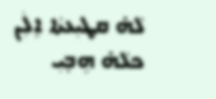ܠܵܗ̇ ܩܛܝܼܥܬܵܐ ܐܸܠܲܢ ܟܠܵܗ̇ ܗܹܒ݂ܝܼ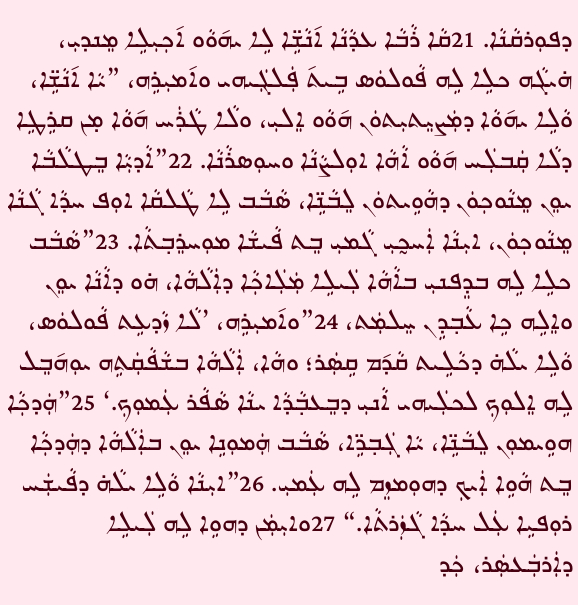ܕܦܘܼܪܩܵܢܵܐ. 21ܩܵܐ ܪܵܒܵܐ ܥܕܵܢܵܐ ܐ݇ܢܵܫܹ̈ܐ ܠܹܐ ܝܗ݇ܘܵܘ ܐ݇ܟ݂ܝܼܠܹܐ ܡܸܢܕܝܼ، ܗ̇ܝܓܵܗ ܟܠܹܐ ܠܹܗ ܦܵܘܠܘܿܣ ܒܹܝܬ݇ ܦܲܠܓܲܝܗܝ ܘܐ݇ܡܝܼܪܹܗ، ”ܝܵܐ ܐ݇ܢܵܫܹ̈ܐ، ܘܵܠܹܐ ܝܗ݇ܘܵܐ ܕܡܲܨܝܸܬܝܼܬܘܿܢ ܗ݇ܘܵܘ ܐܸܠܝܼ، ܘܠܵܐ ܛܵܪܲܚ ܗ݇ܘܵܐ ܡ̣ܢ ܩܪܹܛܹܐ ܕܠܵܐ ܩܲܒܠܲܚ ܗ݇ܘܵܘ ܐܵܗܵܐ ܐܘܼܠܨܵܢܵܐ ܘܚܘܼܣܪܵܢܵܐ. 22”ܐܵܕܝܼܵܐ ܒܸܛܠܵܒܵܐ ܝܘܸܢ ܡܸܢܵܘܟ݂ܘܿܢ ܕܗܵܘܹܝܬܘܿܢ ܠܸܒܵܢܹ̈ܐ، ܣܵܒܵܒ ܠܹܐ ܛܵܠܩܵܐ ܐܘܼܦ ܚܕܵܐ ܓܵܢܵܐ ܡܸܢܵܘܟ݂ܘܿܢ، ܐܝܼܢܵܐ ܐܲܚܟ̰ܝܼ ܓܵܡܝܼ ܒܸܬ ܦܵܝܫܵܐ ܡܘܼܚܪܸܒ݂ܬܵܐ. 23”ܣܵܒܵܒ ܟܠܹܐ ܠܹܗ ܒܕܸܦܢܝܼ ܒܐܵܗܵܐ ܠܲܝܠܹܐ ܡܲܠܲܐܟ݂ܵܐ ܕܐܲܠܵܗܵܐ، ܗ̇ܘ ܕܐܵܢܵܐ ܝܘܸܢ ܘܐܸܠܹܗ ܟܹܐ ܥܵܒ݂ܕܹܢ ܚܸܠܡܲܬ، 24”ܘܐ݇ܡܝܼܪܹܗ، ’ܠܵܐ ܙܵܕܥܹܬ ܦܵܘܠܘܿܣ، ܘܵܠܹܐ ܝܠܵܗ̇ ܕܟܵܠܹܝܬ ܩܵܕ݇ܡ ܩܹܣܲܪ؛ ܘܗܵܐ، ܐܲܠܵܗܵܐ ܒܫܵܦܵܩܲܬܹܗ ܝܘܼܗ݇ܒܸܠ ܠܹܗ ܐܸܠܘܼܟ݂ ܠܟܠܲܝܗܝ ܐܵܢܝܼ ܕܒܸܥܒ݂ܵܕܵܐ ܝܢܵܐ ܣܵܦܵܪ ܥܲܡܘܼܟ݂.‘ 25”ܗܲܕܟ݂ܵܐ ܗܘܹܝܡܘܼܢ ܠܸܒܵܢܹ̈ܐ، ܝܵܐ ܓܲܒ݂ܪܹ̈ܐ، ܣܵܒܵܒ ܗܲܡܘܼܢܹܐ ܝܘܸܢ ܒܐܲܠܵܗܵܐ ܕܗܲܕܟ݂ܵܐ ܒܸܬ ܗܵܘܹܐ ܐܲܝܟ݂ ܕܗܘܼܡܙܸܡ ܠܹܗ ܥܲܡܝܼ. 26”ܐܝܼܢܵܐ ܘܵܠܹܐ ܝܠܵܗ̇ ܕܦܵܝܫܲܚ ܪܘܼܦܝܹܐ ܥܲܠ ܚܕܵܐ ܓܵܙܲܪܬܵܐ.“ 27ܘܐܝܼܡܲܢ ܕܗܘܹܐ ܠܹܗ ܠܲܝܠܹܐ ܕܐܲܪܒܲܥܣܲܪ، ܟܲܕ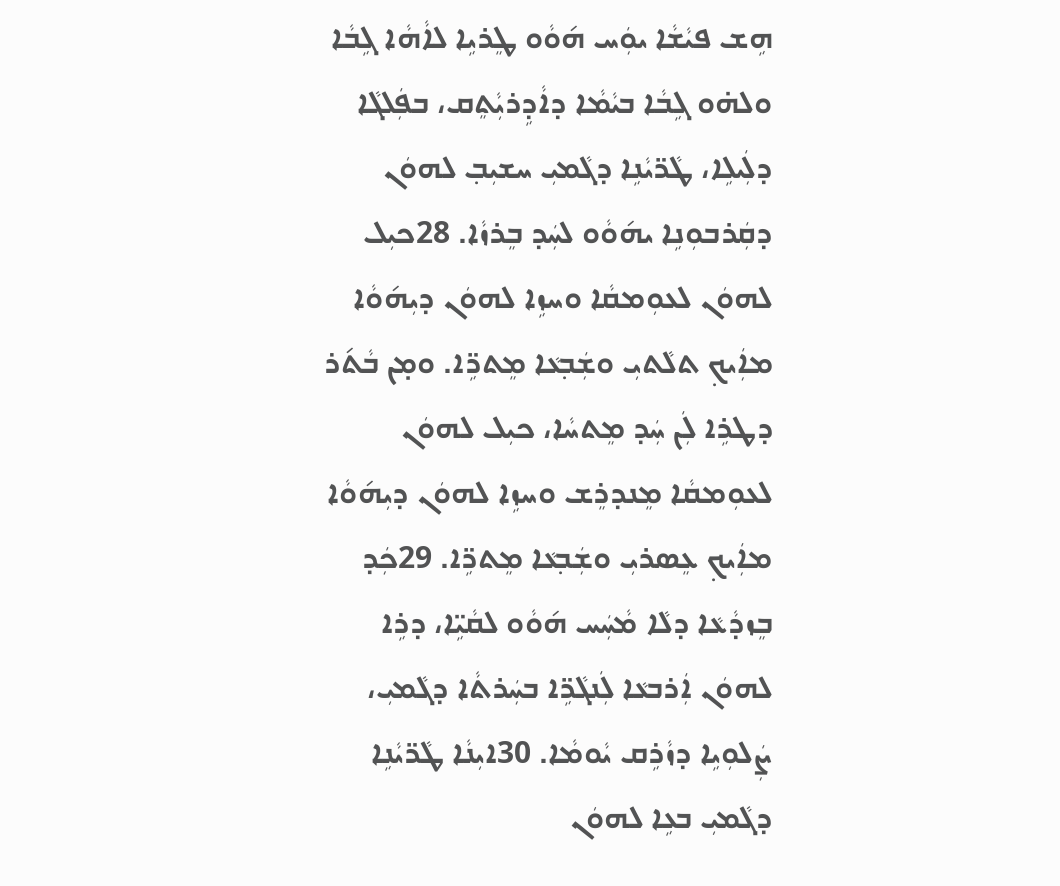ܗܹܫ ܦܝܵܫܵܐ ܝܘܲܚ ܗ݇ܘܵܘ ܛܸܪܝܹܐ ܠܐܵܗܵܐ ܓܹܒܵܐ ܘܠܗ̇ܘ ܓܹܒܵܐ ܒܝܵܡܵܐ ܕܐܵܕܹܪܝܼܵܬܸܩ، ܒܦܲܠܓܵܐ ܕܠܲܝܠܹܐ، ܛܵܪ̈ܝܵܢܹܐ ܕܓܵܡܝܼ ܚܫܝܼܒ݂ ܠܗܘܿܢ ܕܩܲܪܒܘܼܢܹܐ ܝܗ݇ܘܵܘ ܠܚܲܕ ܒܸܪܙܵܐ. 28ܟܝܼܠ ܠܗܘܿܢ ܠܥܘܼܡܩܵܐ ܘܚܙܹܐ ܠܗܘܿܢ ܕܝܼܗ݇ܘܵܐ ܡܐܲܝܟ݂ ܬܠܵܬܝܼ ܘܫܲܒ݂ܥܵܐ ܡܸܬܪܹ̈ܐ. ܘܡ̣ܢ ܒܵܬ݇ܪ ܕܛܪܹܐ ܠܲܢ ܚܲܕ ܡܸܬܚܵܐ، ܟܝܼܠ ܠܗܘܿܢ ܠܥܘܼܡܩܵܐ ܡܸܢܕܪܸܫ ܘܚܙܹܐ ܠܗܘܿܢ ܕܝܼܗ݇ܘܵܐ ܡܐܲܝܟ݂ ܥܸܣܪܝܼ ܘܫܲܒ݂ܥܵܐ ܡܸܬܪܹ̈ܐ. 29ܟܲܕ ܒܸܙܕܵܥܵܐ ܕܠܵܐ ܡܵܚܲܚ ܗ݇ܘܵܘ ܠܩܵܝܹ̈ܐ، ܕܪܹܐ ܠܗܘܿܢ ܐܲܪܒܥܵܐ ܠܲܢܓܵܪܹ̈ܐ ܒܚܲܪܬܵܐ ܕܓܵܡܝܼ، ܨܲܠܘܼܝܹܐ ܕܙܵܪܹܩ ܝܵܘܡܵܐ. 30ܐܝܼܢܵܐ ܛܵܪ̈ܝܵܢܹܐ ܕܓܵܡܝܼ ܒܥܹܐ ܠܗܘܿܢ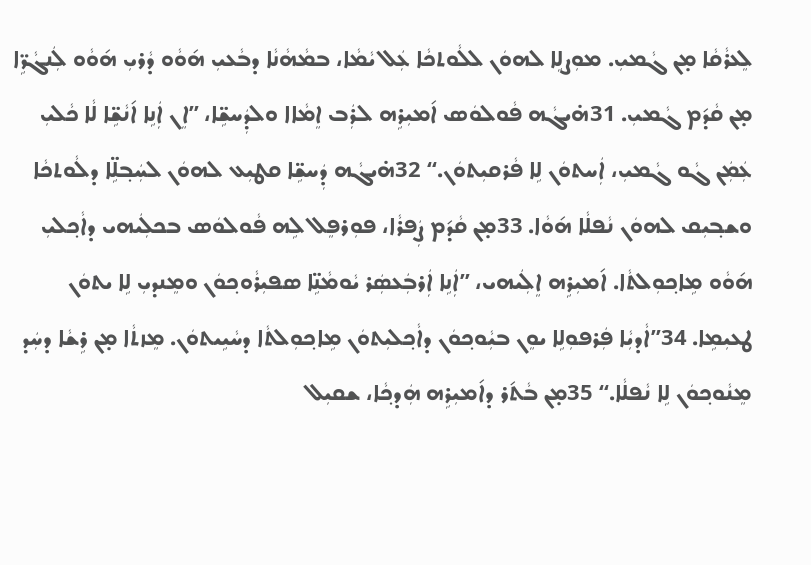ܠܸܥܪܵܩܵܐ ܡ̣ܢ ܓܵܡܝܼ. ܡܘܼܨܠܹܐ ܠܗܘܿܢ ܠܠܵܘܬܟܵܐ ܥܲܠ ܝܵܡܵܐ، ܒܡܵܗܵܢܵܐ ܕܒܵܥܝܼ ܗ݇ܘܵܘ ܕܵܪܝܼ ܗ݇ܘܵܘ ܠܲܢܓܵܪܹ̈ܐ ܡ̣ܢ ܩܵܕ݇ܡ ܓܵܡܝܼ. 31ܗ̇ܝܓܵܗ ܦܵܘܠܘܿܣ ܐ݇ܡܝܼܪܹܗ ܠܪܲܒ ܐܸܡܵܐܐ ܘܠܕܲܚܫܹ̈ܐ، ”ܐܸܢ ܐܲܢܹܐ ܐ݇ܢܵܫܹ̈ܐ ܠܵܐ ܟܵܠܝܼ ܥܲܡܲܢ ܓܵܘ ܓܵܡܝܼ، ܐܲܚܬܘܿܢ ܠܹܐ ܦܵܪܩܝܼܬܘܿܢ.“ 32ܗ̇ܝܓܵܗ ܕܲܚܫܹ̈ܐ ܩܛܝܼܥ ܠܗܘܿܢ ܠܚܲܒ݂ܠܹ̈ܐ ܕܠܵܘܬܟܵܐ ܘܫܒ݂ܝܼܩ ܠܗܘܿܢ ܢܵܦܠܵܐ ܗ݇ܘܵܐ. 33ܡ̣ܢ ܩܵܕ݇ܡ ܨܲܦܪܵܐ، ܦܘܼܪܦܸܠ ܠܹܗ ܦܵܘܠܘܿܣ ܒܟܠܲܝܗܝ ܕܐܵܟ݂ܠܝܼ ܗ݇ܘܵܘ ܡܹܐܟ݂ܘܼܠܬܵܐ. ܐ݇ܡܝܼܪܹܗ ܐܸܠܲܝܗܝ، ”ܐܲܢܹܐ ܐܲܪܒܲܥܣܲܪ ܝܵܘܡܵܢܹ̈ܐ ܣܦܝܼܪܵܘܟ݂ܘܿܢ ܘܡܸܢܕܝܼ ܠܹܐ ܝܬܘܿܢ ܛܥܝܼܡܹܐ. 34”ܐܵܕܝܼܵܐ ܦܲܪܦܘܼܠܹܐ ܝܘܸܢ ܒܝܼܵܘܟ݂ܘܿܢ ܕܐܵܟ݂ܠܝܼܬܘܿܢ ܡܹܐܟ݂ܘܼܠܬܵܐ ܕܚܵܝܹܝܬܘܿܢ. ܡܸܙܬܵܐ ܡ̣ܢ ܪܹܫܵܐ ܕܚܲܕ ܡܸܢܵܘܟ݂ܘܿܢ ܠܹܐ ܢܵܦܠܵܐ.“ 35ܡ̣ܢ ܒܵܬ݇ܪ ܕܐ݇ܡܝܼܪܹܗ ܗܲܕܟ݂ܵܐ، ܫܩܝܼܠ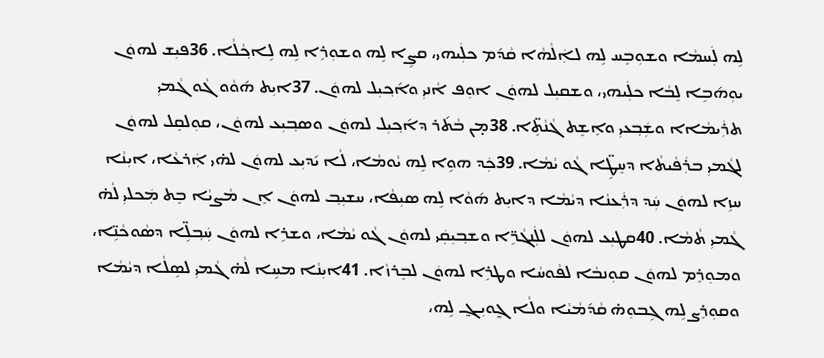ܠܹܗ ܠܲܚܡܵܐ ܘܫܘܼܒܸܚ ܠܹܗ ܠܐܲܠܵܗܵܐ ܩܵܕ݇ܡ ܟܠܲܝܗܝ، ܩܨܹܐ ܠܹܗ ܘܫܘܼܪܹܐ ܠܹܗ ܠܹܐܟ݂ܵܠܵܐ. 36ܦܝܼܫ ܠܗܘܿܢ ܝܘܼܗ݇ܒܹܐ ܠܸܒܵܐ ܟܠܲܝܗܝ، ܘܫܩܝܼܠ ܠܗܘܿܢ ܐܘܼܦ ܐܵܢܝܼ ܘܐ݇ܟ݂ܝܼܠ ܠܗܘܿܢ. 37ܐܝܼܬ ܗ݇ܘܵܘ ܓܵܘ ܓܵܡܝܼ ܬܪܲܝܡܵܐܐ ܘܫܲܒ݂ܥܝܼ ܘܐܸܫܸܬ ܓܵܢܵܬܹ̈ܐ. 38ܡ̣ܢ ܒܵܬ݇ܪ ܕܐ݇ܟ݂ܝܼܠ ܠܗܘܿܢ ܘܣܒ݂ܝܼܥ ܠܗܘܿܢ، ܩܘܼܠܩܸܠ ܠܗܘܿܢ ܠܓܵܡܝܼ ܒܪܲܦܵܝܬܵܐ ܕܚܸܛܹ̈ܐ ܓܵܘ ܝܵܡܵܐ. 39ܟܲܕ ܗܘܹܐ ܠܹܗ ܝܵܘܡܵܐ، ܠܵܐ ܝ݇ܕܝܼܥ ܠܗܘܿܢ ܠܗ̇ܝ ܐܲܪܥܵܐ، ܐܝܼܢܵܐ ܚܙܹܐ ܠܗܘܿܢ ܚܲܕ ܕܪܲܥܢܵܐ ܕܝܵܡܵܐ ܕܐܝܼܬ ܗ݇ܘܵܐ ܠܹܗ ܣܝܼܦܵܐ، ܚܫܝܼܒ݂ ܠܗܘܿܢ ܐܸܢ ܡܵܨܝܵܐ ܒܸܬ ܡܲܟܠܝܼ ܠܵܗ̇ ܓܵܡܝܼ ܬܵܡܵܐ. 40ܩܛܝܼܥ ܠܗܘܿܢ ܠܠܲܢܓܵܪܹ̈ܐ ܘܫܒ݂ܝܼܩܲܝ ܠܗܘܿܢ ܓܵܘ ܝܵܡܵܐ، ܘܫܪܹܐ ܠܗܘܿܢ ܚܲܒ݂ܠܹ̈ܐ ܕܣܵܘܟܵܢܹ̈ܐ، ܘܡܘܼܪܸܡ ܠܗܘܿܢ ܩܘܼܢܒܵܐ ܠܦܵܘܚܵܐ ܘܛܪܹܐ ܠܗܘܿܢ ܠܒܸܪܙܵܐ. 41ܐܝܼܢܵܐ ܡܚܹܐ ܠܵܗ̇ ܓܵܡܝܼ ܠܣܹܠܵܐ ܕܝܵܡܵܐ ܘܩܘܼܪܸܨ ܠܹܗ ܓܹܒܘܼܗ̇ ܩܵܕ݇ܡܵܝܵܐ ܘܠܵܐ ܓ̰ܘܝܼܓ̰ ܠܹܗ،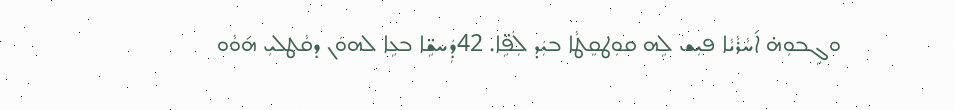ܘܓܹܒܘܼܗ̇ ܐ݇ܚܵܪܵܝܵܐ ܦܝܼܫ ܠܹܗ ܩܘܼܛܩܸܛܵܐ ܒܝܲܕ ܠܲܦܹ̈ܐ. 42ܕܲܚܫܹ̈ܐ ܒܥܹܐ ܠܗܘܿܢ ܕܩܵܛܠܝܼ ܗ݇ܘܵܘ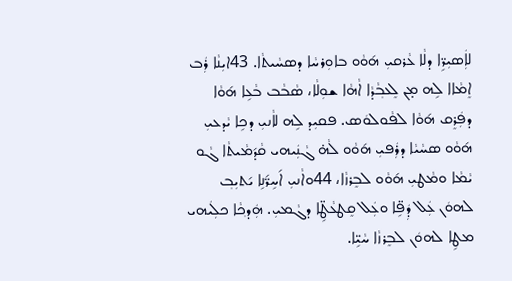ܠܐܲܣܝܼܪܹ̈ܐ ܕܠܵܐ ܥܵܪܩܝܼ ܗ݇ܘܵܘ ܒܐܘܼܪܚܵܐ ܕܣܚܵܝܬܵܐ. 43ܐܝܼܢܵܐ ܪܲܒ ܐܸܡܵܐܐ ܠܹܗ ܡ̣ܢ ܠܸܥܒ݂ܵܕܵܐ ܐܵܗܵܐ ܫܘܼܠܵܐ، ܣܵܒܵܒ ܒܵܥܹܐ ܗ݇ܘܵܐ ܕܦܲܪܸܩ ܗ݇ܘܵܐ ܠܦܵܘܠܘܿܣ. ܦܩܝܼܕ ܠܹܗ ܠܐܵܢܝܼ ܕܟܹܐ ܝܵܕܥܝܼ ܗ݇ܘܵܘ ܣܚܵܝܵܐ ܕܪܲܦܝܼ ܗ݇ܘܵܘ ܠܵܗ̇ ܓܵܢܲܝܗܝ ܩܵܕ݇ܡܵܝܬܵܐ ܓܵܘ ܝܵܡܵܐ ܘܡܵܛܝܼ ܗ݇ܘܵܘ ܠܒܸܪܙܵܐ، 44ܘܐܵܢܝܼ ܐ݇ܚܹܪ̈݇ܢܹܐ ܝ݇ܬܝܼܒ݂ ܠܗܘܿܢ ܥܲܠ ܕܲܦܹ̈ܐ ܘܥܲܠ ܩܸܛܥܵܛܹ̈ܐ ܕܓܵܡܝܼ. ܗܲܕܟ݂ܵܐ ܟܠܲܝܗܝ ܡܛܹܐ ܠܗܘܿܢ ܠܒܸܪܙܵܐ ܚܵܝܹ̈ܐ.